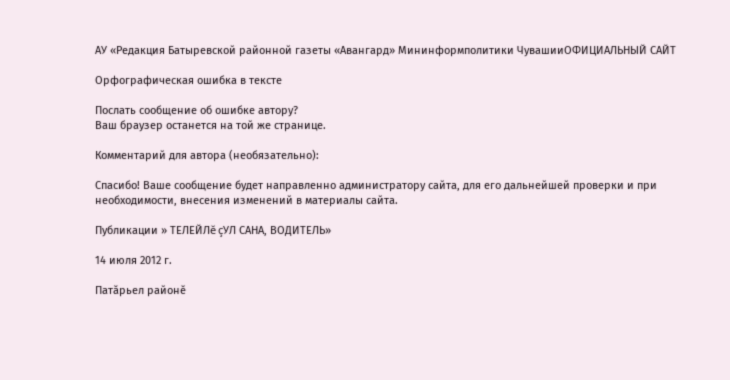АУ «Редакция Батыревской районной газеты «Авангард» Мининформполитики ЧувашииОФИЦИАЛЬНЫЙ САЙТ

Орфографическая ошибка в тексте

Послать сообщение об ошибке автору?
Ваш браузер останется на той же странице.

Комментарий для автора (необязательно):

Спасибо! Ваше сообщение будет направленно администратору сайта, для его дальнейшей проверки и при необходимости, внесения изменений в материалы сайта.

Публикации » ТЕЛЕЙЛĕ çУЛ САНА, ВОДИТЕЛЬ»

14 июля 2012 г.

Патăрьел районĕ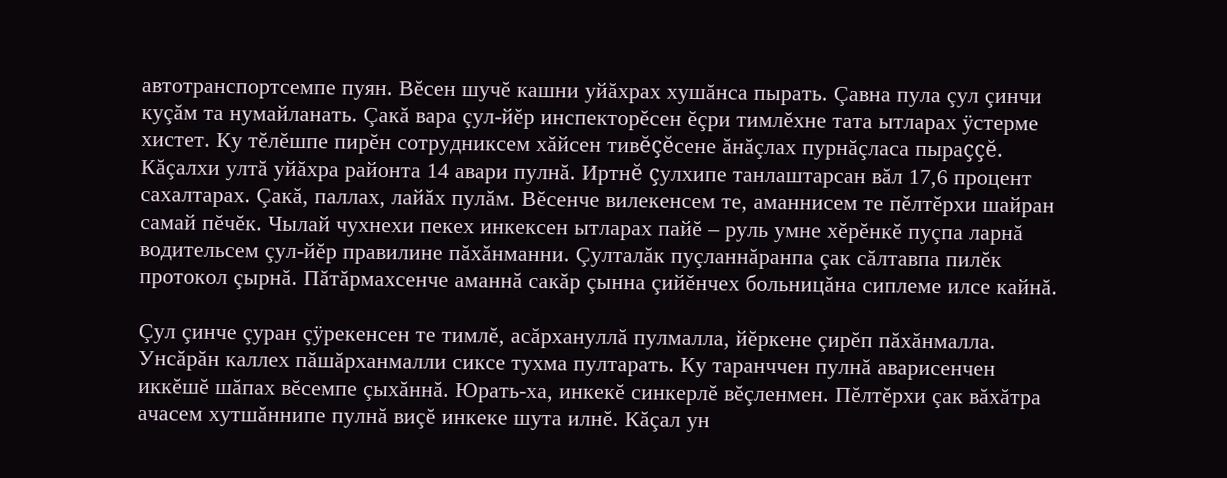автотранспортсемпе пуян. Вĕсен шучĕ кашни уйăхрах хушăнса пырать. Çавна пула çул çинчи куçăм та нумайланать. Çакă вара çул-йĕр инспекторĕсен ĕçри тимлĕхне тата ытларах ÿстерме хистет. Ку тĕлĕшпе пирĕн сотрудниксем хăйсен тивĕçĕсене ăнăçлах пурнăçласа пыраççĕ. Кăçалхи ултă уйăхра районта 14 авари пулнă. Иртнĕ çулхипе танлаштарсан вăл 17,6 процент сахалтарах. Çакă, паллах, лайăх пулăм. Вĕсенче вилекенсем те, аманнисем те пĕлтĕрхи шайран самай пĕчĕк. Чылай чухнехи пекех инкексен ытларах пайĕ – руль умне хĕрĕнкĕ пуçпа ларнă водительсем çул-йĕр правилине пăхăнманни. Çулталăк пуçланнăранпа çак сăлтавпа пилĕк протокол çырнă. Пăтăрмахсенче аманнă сакăр çынна çийĕнчех больницăна сиплеме илсе кайнă.

Çул çинче çуран çÿрекенсен те тимлĕ, асăрхануллă пулмалла, йĕркене çирĕп пăхăнмалла. Унсăрăн каллех пăшăрханмалли сиксе тухма пултарать. Ку таранччен пулнă аварисенчен иккĕшĕ шăпах вĕсемпе çыхăннă. Юрать-ха, инкекĕ синкерлĕ вĕçленмен. Пĕлтĕрхи çак вăхăтра ачасем хутшăннипе пулнă виçĕ инкеке шута илнĕ. Кăçал ун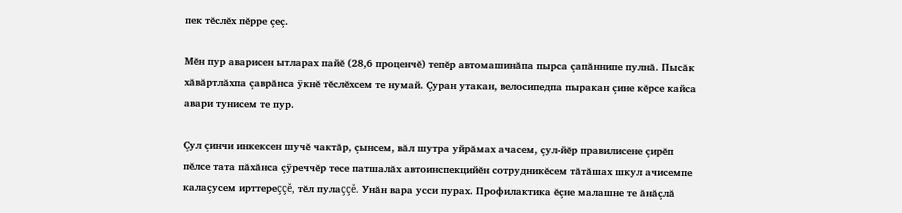пек тĕслĕх пĕрре çеç.

Мĕн пур аварисен ытларах пайĕ (28,6 проценчĕ) тепĕр автомашинăпа пырса çапăннипе пулнă. Пысăк хăвăртлăхпа çаврăнса ÿкнĕ тĕслĕхсем те нумай. Çуран утакан, велосипедпа пыракан çине кĕрсе кайса авари тунисем те пур.

Çул çинчи инкексен шучĕ чактăр, çынсем, вăл шутра уйрăмах ачасем, çул-йĕр правилисене çирĕп пĕлсе тата пăхăнса çÿреччĕр тесе патшалăх автоинспекцийĕн сотрудникĕсем тăтăшах шкул ачисемпе калаçусем ирттереççĕ, тĕл пулаççĕ. Унăн вара усси пурах. Профилактика ĕçне малашне те ăнăçлă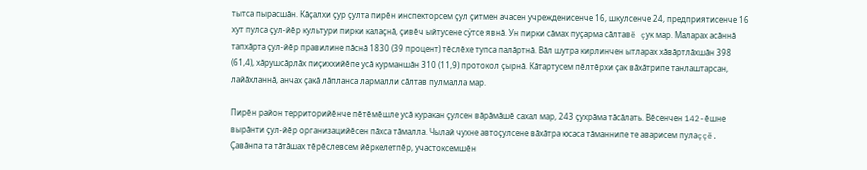тытса пырасшăн. Кăçалхи çур çулта пирĕн инспекторсем çул çитмен ачасен учрежденисенче 16, шкулсенче 24, предприятисенче 16 хут пулса çул-йĕр культури пирки калаçнă, çивĕч ыйтусене сÿтсе явнă. Ун пирки сăмах пуçарма сăлтавĕ çук мар. Маларах асăннă тапхăрта çул-йĕр правилине пăснă 1830 (39 процент) тĕслĕхе тупса палăртнă. Вăл шутра кирлинчен ытларах хăвăртлăхшăн 398 (61,4), хăрушсăрлăх пиçиххийĕпе усă курманшăн 310 (11,9) протокол çырнă. Кăтартусем пĕлтĕрхи çак вăхăтрипе танлаштарсан, лайăхланнă, анчах çакă лăпланса лармалли сăлтав пулмалла мар.

Пирĕн район территорийĕнче пĕтĕмĕшле усă куракан çулсен вăрăмăшĕ сахал мар, 243 çухрăма тăсăлать. Вĕсенчен 142-ĕшне вырăнти çул-йĕр организацийĕсен пăхса тăмалла. Чылай чухне автоçулсене вăхăтра юсаса тăманнипе те аварисем пулаççĕ. Çавăнпа та тăтăшах тĕрĕслевсем йĕркелетпĕр, участоксемшĕн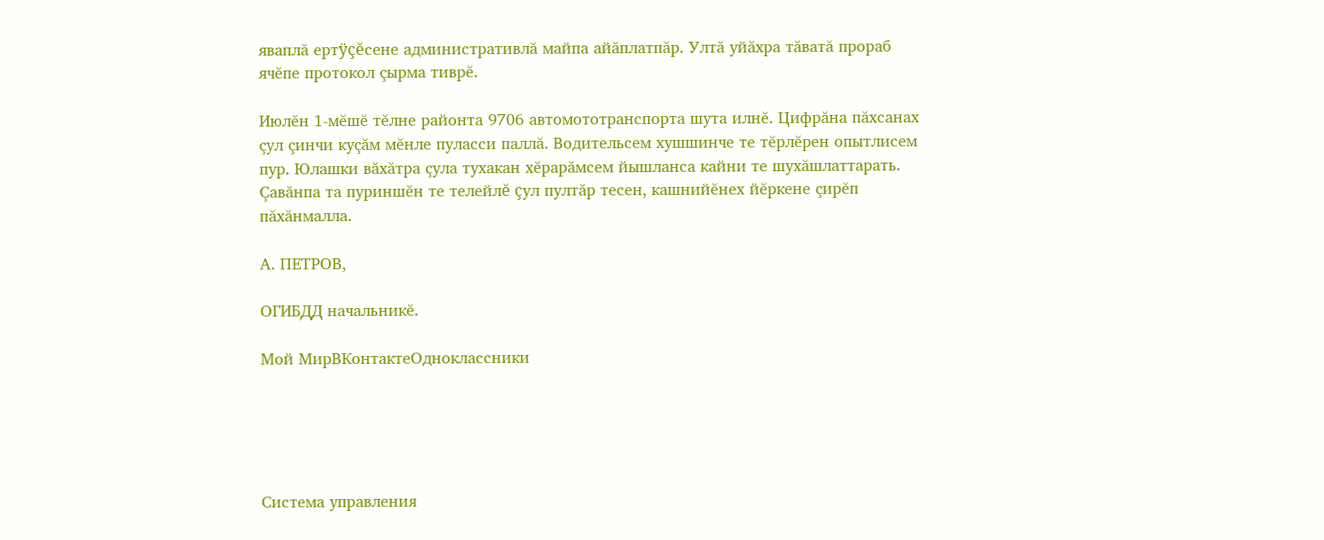яваплă ертÿçĕсене административлă майпа айăплатпăр. Ултă уйăхра тăватă прораб ячĕпе протокол çырма тиврĕ.

Июлĕн 1-мĕшĕ тĕлне районта 9706 автомототранспорта шута илнĕ. Цифрăна пăхсанах çул çинчи куçăм мĕнле пуласси паллă. Водительсем хушшинче те тĕрлĕрен опытлисем пур. Юлашки вăхăтра çула тухакан хĕрарăмсем йышланса кайни те шухăшлаттарать. Çавăнпа та пуриншĕн те телейлĕ çул пултăр тесен, кашнийĕнех йĕркене çирĕп пăхăнмалла.

А. ПЕТРОВ,

ОГИБДД начальникĕ.

Мой МирВКонтактеОдноклассники





Система управления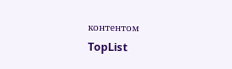контентом
TopList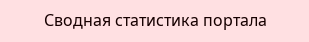Сводная статистика портала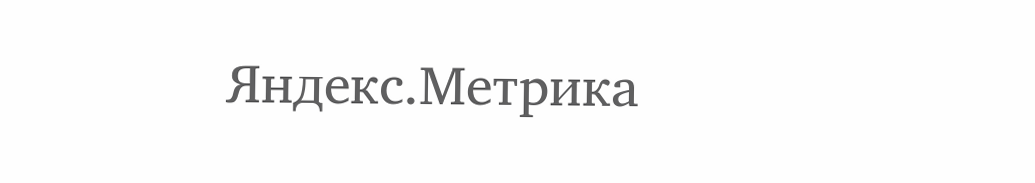Яндекс.Метрика